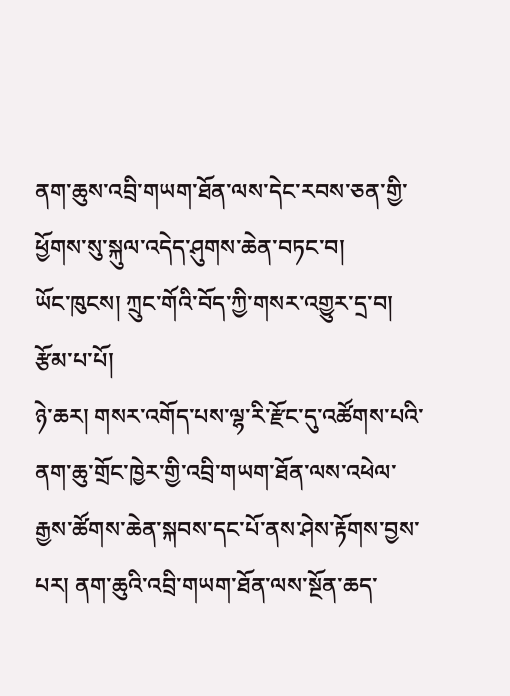ནག་ཆུས་འབྲི་གཡག་ཐོན་ལས་དེང་རབས་ཅན་གྱི་ཕྱོགས་སུ་སྐུལ་འདེད་ཤུགས་ཆེན་བཏང་བ།
ཡོང་ཁུངས། ཀྲུང་གོའི་བོད་ཀྱི་གསར་འགྱུར་དྲ་བ།
རྩོམ་པ་པོ།
ཉེ་ཆར། གསར་འགོད་པས་ལྷ་རི་རྫོང་དུ་འཚོགས་པའི་ནག་ཆུ་གྲོང་ཁྱེར་གྱི་འབྲི་གཡག་ཐོན་ལས་འཕེལ་རྒྱས་ཚོགས་ཆེན་སྐབས་དང་པོ་ནས་ཤེས་རྟོགས་བྱས་པར། ནག་ཆུའི་འབྲི་གཡག་ཐོན་ལས་སྔོན་ཆད་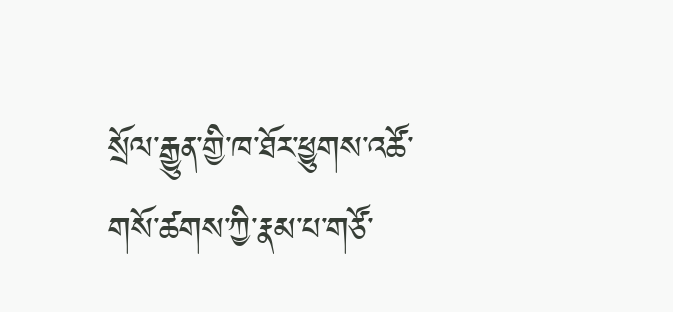སྲོལ་རྒྱུན་གྱི་ཁ་ཐོར་ཕྱུགས་འཚོ་གསོ་ཚགས་ཀྱི་རྣམ་པ་གཙོ་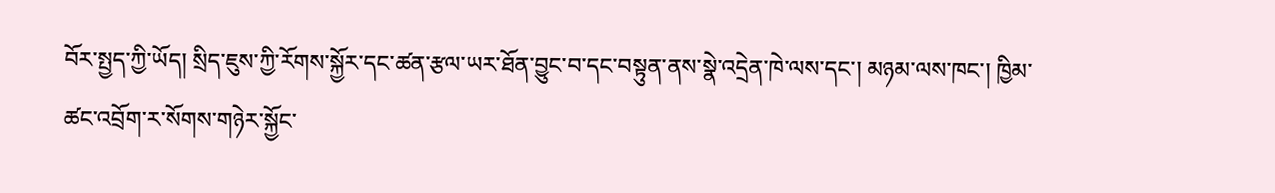བོར་སྤྱད་ཀྱི་ཡོད། སྲིད་ཇུས་ཀྱི་རོགས་སྐྱོར་དང་ཚན་རྩལ་ཡར་ཐོན་བྱུང་བ་དང་བསྟུན་ནས་སྣེ་འདྲེན་ཁེ་ལས་དང་། མཉམ་ལས་ཁང་། ཁྱིམ་ཚང་འབྲོག་ར་སོགས་གཉེར་སྐྱོང་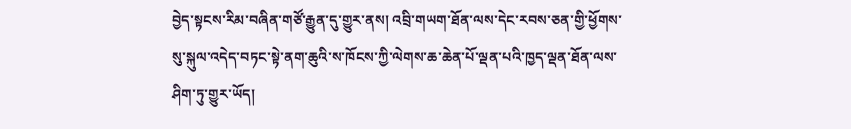བྱེད་སྟངས་རིམ་བཞིན་གཙོ་རྒྱུན་དུ་གྱུར་ནས། འབྲི་གཡག་ཐོན་ལས་དེང་རབས་ཅན་གྱི་ཕྱོགས་སུ་སྐུལ་འདེད་བཏང་སྟེ་ནག་ཆུའི་ས་ཁོངས་ཀྱི་ལེགས་ཆ་ཆེན་པོ་ལྡན་པའི་ཁྱད་ལྡན་ཐོན་ལས་ཤིག་ཏུ་གྱུར་ཡོད།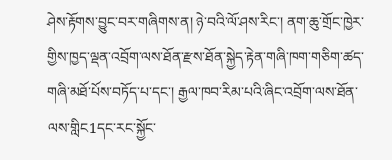ཤེས་རྟོགས་བྱུང་བར་གཞིགས་ན། ཉེ་བའི་ལོ་ཤས་རིང་། ནག་ཆུ་གྲོང་ཁྱེར་གྱིས་ཁྱད་ལྡན་འབྲོག་ལས་ཐོན་རྫས་ཐོན་སྐྱེད་རྟེན་གཞི་ཁག་གཅིག་ཚད་གཞི་མཐོ་པོས་བཏོད་པ་དང་། རྒྱལ་ཁབ་རིམ་པའི་ཞིང་འབྲོག་ལས་ཐོན་ལས་གླིང1དང་རང་སྐྱོང་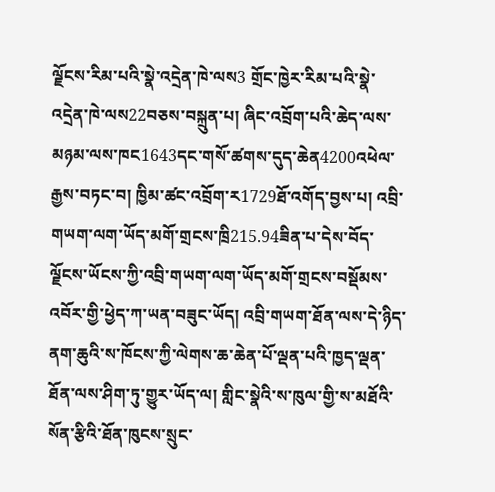ལྗོངས་རིམ་པའི་སྣེ་འདྲེན་ཁེ་ལས3 གྲོང་ཁྱེར་རིམ་པའི་སྣེ་འདྲེན་ཁེ་ལས22བཅས་བསྐྲུན་པ། ཞིང་འབྲོག་པའི་ཆེད་ལས་མཉམ་ལས་ཁང1643དང་གསོ་ཚགས་དུད་ཆེན4200འཕེལ་རྒྱས་བཏང་བ། ཁྱིམ་ཚང་འབྲོག་ར1729ཐོ་འགོད་བྱས་པ། འབྲི་གཡག་ལག་ཡོད་མགོ་གྲངས་ཁྲི215.94ཟིན་པ་དེས་བོད་ལྗོངས་ཡོངས་ཀྱི་འབྲི་གཡག་ལག་ཡོད་མགོ་གྲངས་བསྡོམས་འབོར་གྱི་ཕྱེད་ཀ་ཡན་བཟུང་ཡོད། འབྲི་གཡག་ཐོན་ལས་དེ་ཉིད་ནག་ཆུའི་ས་ཁོངས་ཀྱི་ལེགས་ཆ་ཆེན་པོ་ལྡན་པའི་ཁྱད་ལྡན་ཐོན་ལས་ཤིག་ཏུ་གྱུར་ཡོད་ལ། གླིང་སྣེའི་ས་ཁུལ་གྱི་ས་མཐོའི་སོན་རྩིའི་ཐོན་ཁུངས་སྲུང་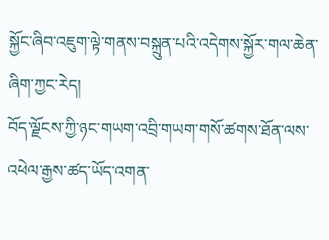སྐྱོང་ཞིབ་འཇུག་ལྟེ་གནས་བསྐྲུན་པའི་འདེགས་སྐྱོར་གལ་ཆེན་ཞིག་ཀྱང་རེད།
བོད་ལྗོངས་ཀྱི་ཉང་གཡག་འབྲི་གཡག་གསོ་ཚགས་ཐོན་ལས་འཕེལ་རྒྱས་ཚད་ཡོད་འགན་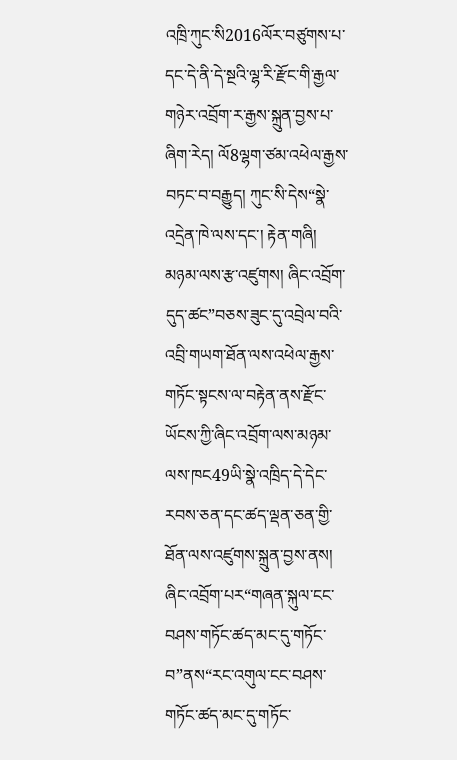འཁྲི་ཀུང་སི2016ལོར་བཙུགས་པ་དང་དེ་ནི་དེ་སྔའི་ལྷ་རི་རྫོང་གི་རྒྱལ་གཉེར་འབྲོག་ར་རྒྱས་སྐྲུན་བྱས་པ་ཞིག་རེད། ལོ8ལྷག་ཙམ་འཕེལ་རྒྱས་བཏང་བ་བརྒྱུད། ཀུང་སི་དེས“སྣེ་འདྲེན་ཁེ་ལས་དང་། རྟེན་གཞི། མཉམ་ལས་རྩ་འཛུགས། ཞིང་འབྲོག་དུད་ཚང”བཅས་ཟུང་དུ་འབྲེལ་བའི་འབྲི་གཡག་ཐོན་ལས་འཕེལ་རྒྱས་གཏོང་སྟངས་ལ་བརྟེན་ནས་རྫོང་ཡོངས་ཀྱི་ཞིང་འབྲོག་ལས་མཉམ་ལས་ཁང49ཡི་སྣེ་འཁྲིད་དེ་དེང་རབས་ཅན་དང་ཚད་ལྡན་ཅན་གྱི་ཐོན་ལས་འཛུགས་སྐྲུན་བྱས་ནས། ཞིང་འབྲོག་པར“གཞན་སྐུལ་ངང་བཤས་གཏོང་ཚད་མང་དུ་གཏོང་བ”ནས“རང་འགུལ་ངང་བཤས་གཏོང་ཚད་མང་དུ་གཏོང་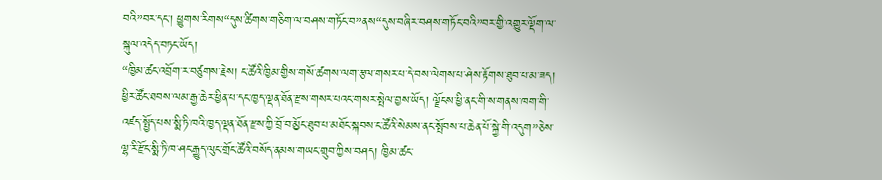བའི”བར་དང་། ཕྱུགས་རིགས“དུས་ཚིགས་གཅིག་ལ་བཤས་གཏོང་བ”ནས“དུས་བཞིར་བཤས་གཏོང་བའི”བར་གྱི་འགྱུར་ལྡོག་ལ་སྐུལ་འདེད་བཏང་ཡོད།
“ཁྱིམ་ཚང་འབྲོག་ར་བཙུགས་རྗེས། ང་ཚོའི་ཁྱིམ་གྱིས་གསོ་ཚགས་ལག་རྩལ་གསར་པ་དེ་བས་ལེགས་པ་ཤེས་རྟོགས་ཐུབ་པ་མ་ཟད། ཕྱིར་ཚོང་ཐབས་ལམ་རྒྱ་ཆེར་ཕྱིན་པ་དང་ཁྱད་ལྡན་ཐོན་རྫས་གསར་པའང་གསར་སྤེལ་བྱས་ཡོད། ལྗོངས་ཕྱི་ནང་གི་ས་གནས་ཁག་གི་འཛད་སྤྱོད་པས་སྨི་ཏི་ཁའི་ཁྱད་ལྡན་ཐོན་རྫས་ཀྱི་བྲོ་བ་མྱོང་ཐུབ་པ་མཐོང་སྐབས་ང་ཚོའི་སེམས་ནང་སྤོབས་པ་ཆེན་པོ་སྐྱེ་གི་འདུག”ཅེས་ལྷ་རི་རྫོང་སྨི་ཏི་ཁ་ཤང་རྒྱུད་ལུང་གྲོང་ཚོའི་བསོད་ནམས་གཡང་གྲུབ་ཀྱིས་བཤད། ཁྱིམ་ཚང་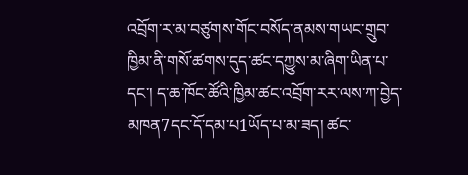འབྲོག་ར་མ་བཙུགས་གོང་བསོད་ནམས་གཡང་གྲུབ་ཁྱིམ་ནི་གསོ་ཚགས་དུད་ཚང་དཀྱུས་མ་ཞིག་ཡིན་པ་དང་། ད་ཆ་ཁོང་ཚོའི་ཁྱིམ་ཚང་འབྲོག་རར་ལས་ཀ་བྱེད་མཁན7དང་དོ་དམ་པ1ཡོད་པ་མ་ཟད། ཚང་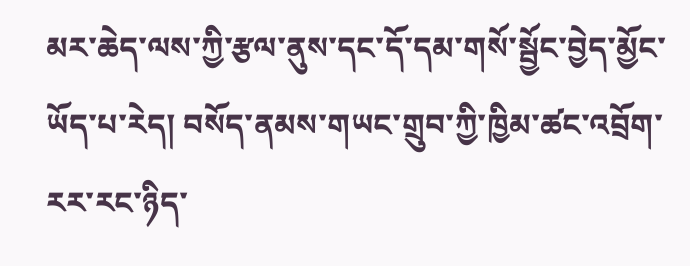མར་ཆེད་ལས་ཀྱི་རྩལ་ནུས་དང་དོ་དམ་གསོ་སྦྱོང་བྱེད་མྱོང་ཡོད་པ་རེད། བསོད་ནམས་གཡང་གྲུབ་ཀྱི་ཁྱིམ་ཚང་འབྲོག་རར་རང་ཉིད་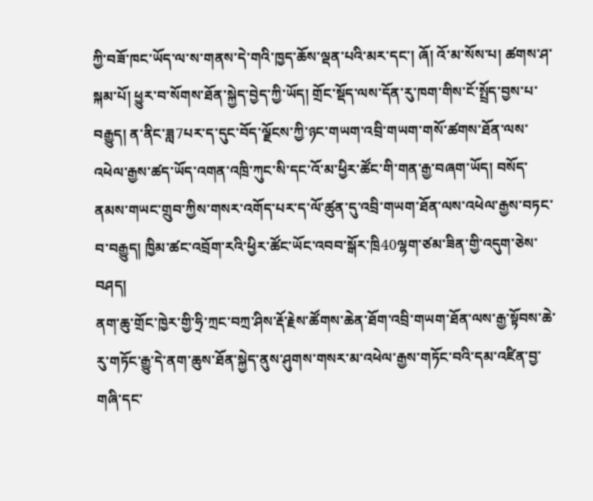ཀྱི་བཟོ་ཁང་ཡོད་ལ་ས་གནས་དེ་གའི་ཁྱད་ཆོས་ལྡན་པའི་མར་དང་། ཞོ། འོ་མ་སོས་པ། ཚགས་ཤ་སྐམ་པོ། ཕྱུར་བ་སོགས་ཐོན་སྐྱེད་བྱེད་ཀྱི་ཡོད། གྲོང་སྡོད་ལས་དོན་རུ་ཁག་གིས་ངོ་སྤྲོད་བྱས་པ་བརྒྱུད། ན་ནིང་ཟླ7པར་ད་དུང་བོད་ལྗོངས་ཀྱི་ཉང་གཡག་འབྲི་གཡག་གསོ་ཚགས་ཐོན་ལས་འཕེལ་རྒྱས་ཚད་ཡོད་འགན་འཁྲི་ཀུང་སི་དང་འོ་མ་ཕྱིར་ཚོང་གི་གན་རྒྱ་བཞག་ཡོད། བསོད་ནམས་གཡང་གྲུབ་ཀྱིས་གསར་འགོད་པར་ད་ལོ་ཚུན་དུ་འབྲི་གཡག་ཐོན་ལས་འཕེལ་རྒྱས་བཏང་བ་བརྒྱུད། ཁྱིམ་ཚང་འབྲོག་རའི་ཕྱིར་ཚོང་ཡོང་འབབ་སྒོར་ཁྲི40ལྷག་ཙམ་ཟིན་གྱི་འདུག་ཅེས་བཤད།
ནག་ཆུ་གྲོང་ཁྱེར་གྱི་ཧྲི་ཀྲང་བཀྲ་ཤིས་རྡོ་རྗེས་ཚོགས་ཆེན་ཐོག་འབྲི་གཡག་ཐོན་ལས་རྒྱ་སྟོབས་ཆེ་རུ་གཏོང་རྒྱུ་དེ་ནག་ཆུས་ཐོན་སྐྱེད་ནུས་ཤུགས་གསར་མ་འཕེལ་རྒྱས་གཏོང་བའི་དམ་འཛིན་བྱ་གཞི་དང་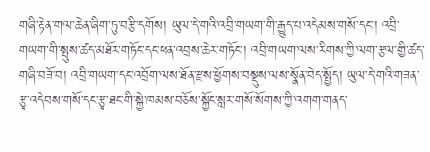གཞི་རྟེན་གལ་ཆེན་ཞིག་ཏུ་བརྩི་དགོས། ཡུལ་དེ་གའི་འབྲི་གཡག་གི་རྒྱུད་པ་འདེམས་གསོ་དང་། འབྲི་གཡག་གི་སྤུས་ཚད་མཐོར་གཏོང་དང་ཕན་འབྲས་ཆེར་གཏོང་། འབྲི་གཡག་ལས་རིགས་ཀྱི་ལག་རྩལ་གྱི་ཚད་གཞི་བཟོ་བ། འབྲི་གཡག་དང་འབྲོག་ལས་ཐོན་རྫས་ཕྱོགས་བསྡུས་ལས་སྣོན་བེད་སྤྱོད། ཡུལ་དེ་གའི་གཟན་རྩྭ་འདེབས་གསོ་དང་རྩྭ་ཐང་གི་སྐྱེ་ཁམས་བཅོས་སྐྱོང་སླར་གསོ་སོགས་ཀྱི་འགག་གནད་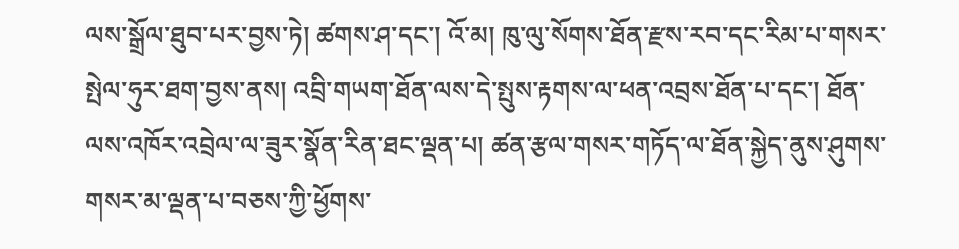ལས་སྒྲོལ་ཐུབ་པར་བྱས་ཏེ། ཚགས་ཤ་དང་། འོ་མ། ཁུ་ལུ་སོགས་ཐོན་རྫས་རབ་དང་རིམ་པ་གསར་སྤེལ་ཧུར་ཐག་བྱས་ནས། འབྲི་གཡག་ཐོན་ལས་དེ་སྤུས་རྟགས་ལ་ཕན་འབྲས་ཐོན་པ་དང་། ཐོན་ལས་འཁོར་འབྲེལ་ལ་ཟུར་སྣོན་རིན་ཐང་ལྡན་པ། ཚན་རྩལ་གསར་གཏོད་ལ་ཐོན་སྐྱེད་ནུས་ཤུགས་གསར་མ་ལྡན་པ་བཅས་ཀྱི་ཕྱོགས་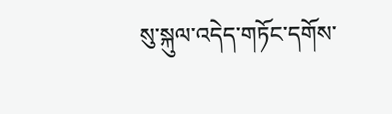སུ་སྐུལ་འདེད་གཏོང་དགོས་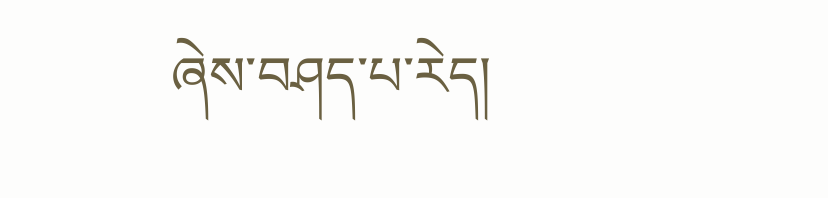ཞེས་བཤད་པ་རེད།